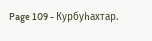Page 109 - Курбуһахтар.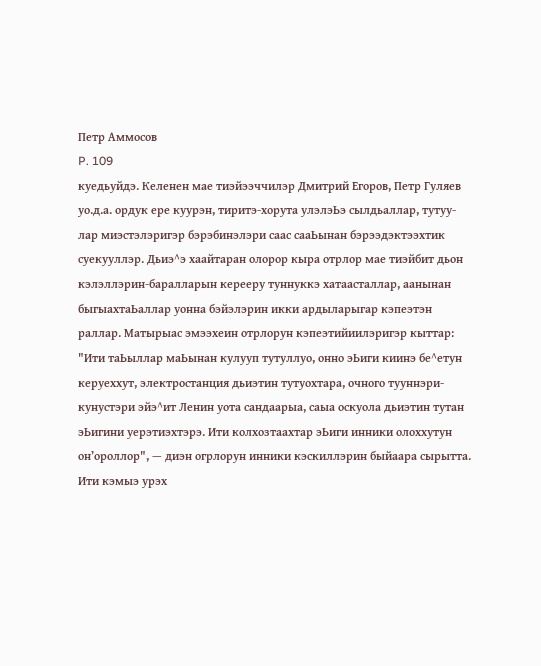Петр Аммосов
P. 109
куедьуйдэ. Келенен мае тиэйээччилэр Дмитрий Егоров, Петр Гуляев
уо.д.а. ордук ере куурэн, тиритэ-хорута улэлэЬэ сылдьаллар, тутуу-
лар миэстэлэригэр бэрэбинэлэри саас сааЬынан бэрээдэктээхтик
суекууллэр. Дьиэ^э хаайтаран олорор кыра отрлор мае тиэйбит дьон
кэлэллэрин-баралларын керееру туннуккэ хатаасталлар, аанынан
быгыахтаЬаллар уонна бэйэлэрин икки ардыларыгар кэпеэтэн
раллар. Матырыас эмээхеин отрлорун кэпеэтийиилэригэр кыттар:
"Ити таЬыллар маЬынан кулууп тутуллуо, онно эЬиги киинэ бе^етун
керуеххут, электростанция дьиэтин тутуохтара, очного тууннэри-
кунустэри эйэ^ит Ленин уота сандаарыа, саыа оскуола дьиэтин тутан
эЬигини уерэтиэхтэрэ. Ити колхозтаахтар эЬиги инники олоххутун
он’ороллор", — диэн огрлорун инники кэскиллэрин быйаара сырытта.
Ити кэмыэ урэх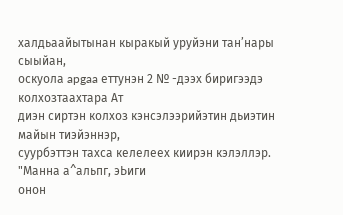халдьаайытынан кыракый уруйэни тан’нары сыыйан,
оскуола apgaa еттунэн 2 № -дээх биригээдэ колхозтаахтара Ат
диэн сиртэн колхоз кэнсэлээрийэтин дьиэтин майын тиэйэннэр,
суурбэттэн тахса келелеех киирэн кэлэллэр. "Манна а^альпг, эЬиги
онон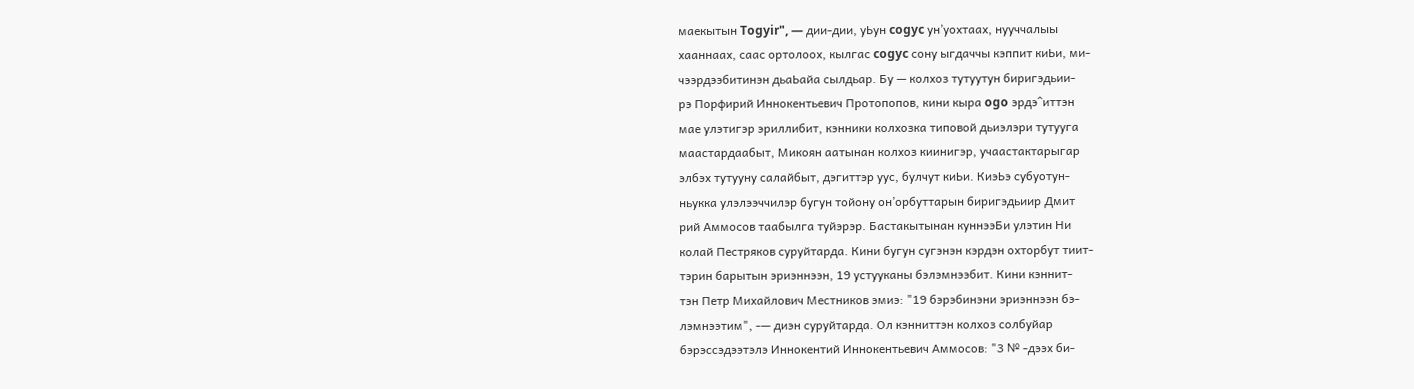маекытын Togyir", — дии-дии, уЬун cogyc ун’уохтаах, нууччалыы
хааннаах, саас ортолоох, кылгас cogyc сону ыгдаччы кэппит киЬи, ми-
чээрдээбитинэн дьаЬайа сылдьар. Бу — колхоз тутуутун биригэдьии-
рэ Порфирий Иннокентьевич Протопопов, кини кыра ogo эрдэ^иттэн
мае улэтигэр эриллибит, кэнники колхозка типовой дьиэлэри тутууга
маастардаабыт, Микоян аатынан колхоз киинигэр, учаастактарыгар
элбэх тутууну салайбыт, дэгиттэр уус, булчут киЬи. КиэЬэ субуотун-
ньукка улэлээччилэр бугун тойону он’орбуттарын биригэдьиир Дмит
рий Аммосов таабылга туйэрэр. Бастакытынан куннээБи улэтин Ни
колай Пестряков суруйтарда. Кини бугун сугэнэн кэрдэн охторбут тиит-
тэрин барытын эриэннээн, 19 устууканы бэлэмнээбит. Кини кэннит-
тэн Петр Михайлович Местников эмиэ: "19 бэрэбинэни эриэннээн бэ-
лэмнээтим", -— диэн суруйтарда. Ол кэнниттэн колхоз солбуйар
бэрэссэдээтэлэ Иннокентий Иннокентьевич Аммосов: "3 № -дээх би-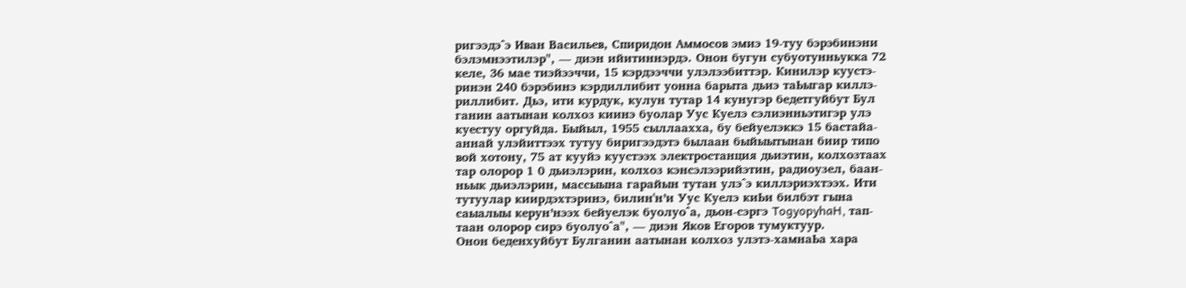ригээдэ^э Иван Васильев, Спиридон Аммосов эмиэ 19-туу бэрэбинэни
бэлэмнээтилэр", — диэн ийитиннэрдэ. Онон бугун субуотунньукка 72
келе, 36 мае тиэйээччи, 15 кэрдээччи улэлээбиттэр. Кинилэр куустэ-
ринэн 240 бэрэбинэ кэрдиллибит уонна барыта дьиэ таЬыгар киллэ-
риллибит. Дьэ, ити курдук, кулун тутар 14 кунугэр бедетгуйбут Бул
ганин аатынан колхоз киинэ буолар Уус Куелэ сэлиэнньэтигэр улэ
куестуу оргуйда. Быйыл, 1955 сыллаахха, бу бейуелэккэ 15 бастайа-
аннай улэйиттээх тутуу биригээдэтэ былаан быйыытынан биир типо
вой хотону, 75 ат кууйэ куустээх электростанция дьиэтин, колхозтаах
тар олорор 1 0 дьиэлэрин, колхоз кэнсэлээрийэтин, радиоузел, баан-
ньык дьиэлэрин, массыына гарайын тутан улэ^э киллэриэхтээх. Ити
тутуулар киирдэхтэринэ, билин'н’и Уус Куелэ киЬи билбэт гына
саыалыы керун’нээх бейуелэк буолуо^а, дьон-сэргэ TogyopyhaH, тап-
таан олорор сирэ буолуо^а", — диэн Яков Егоров тумуктуур.
Онон беденхуйбут Булганин аатынан колхоз улэтэ-хамнаЬа хара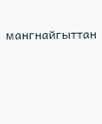мангнайгыттан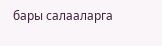бары салааларга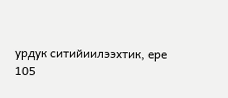урдук ситийиилээхтик, ере
105